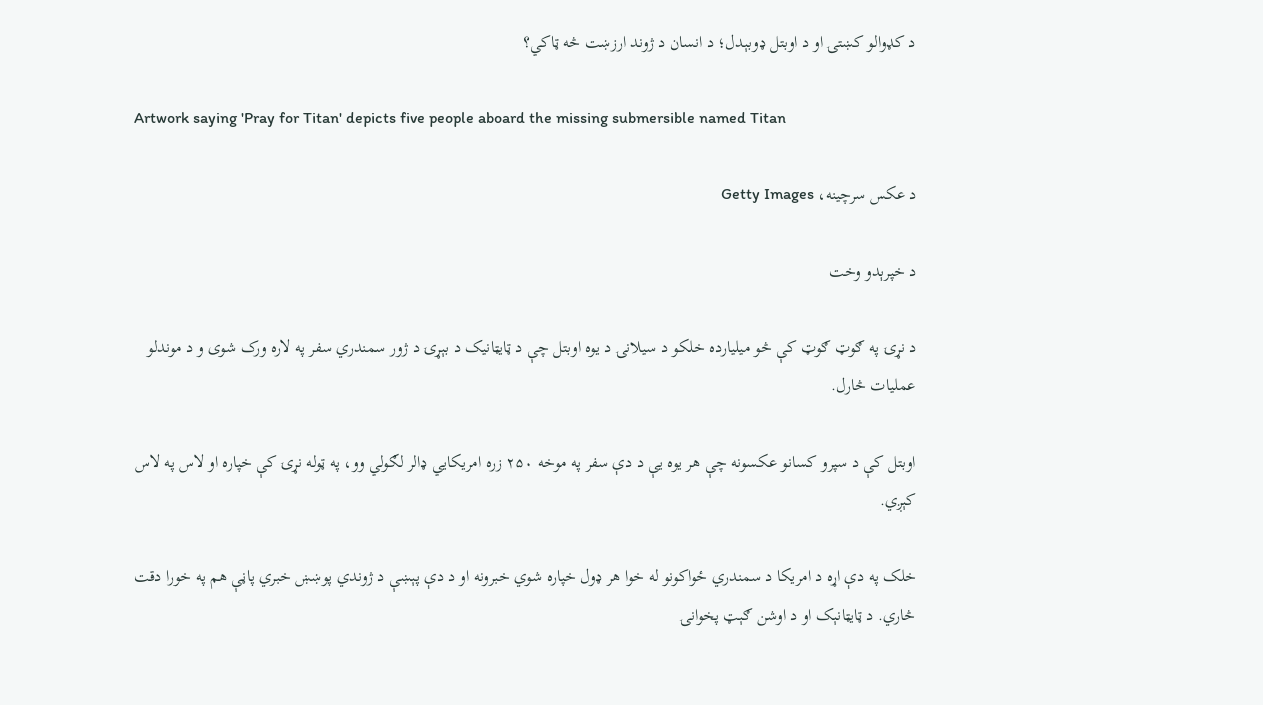د کډوالو کښتۍ او د اوبتل ډوبېدل؛ د انسان د ژوند ارزښت څه ټاکي؟

Artwork saying 'Pray for Titan' depicts five people aboard the missing submersible named Titan

د عکس سرچینه، Getty Images

د خپرېدو وخت

د نړۍ په ګوټ ګوټ کې څو ميليارده خلکو د سيلانۍ د يوه اوبتل چې د ټايټانيک د بېړۍ د ژور سمندري سفر په لاره ورک شوی و د موندلو عملیات څارل.

اوبتل کې د سپرو کسانو عکسونه چې هر يوه يې د دې سفر په موخه ۲۵۰ زره امريکايي ډالر لګولي وو، په ټوله نړۍ کې خپاره او لاس په لاس کېږي.

خلک په دې اړه د امریکا د سمندري ځواکونو له خوا هر ډول خپاره شوي خبرونه او د دې پېښې د ژوندي پوښښ خبري پاڼې هم په خورا دقت څاري. د ټايټانېک او د اوشن ګېټ پخوانۍ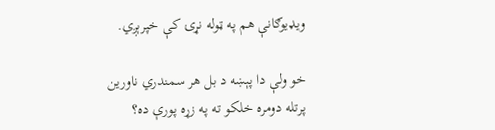ويډيوګانې هم په ټوله نړۍ کې خپرېږي.

خو ولې دا پېښه د بل هر سمندري ناورين پرتله دومره خلکو ته په زړه پورې ده؟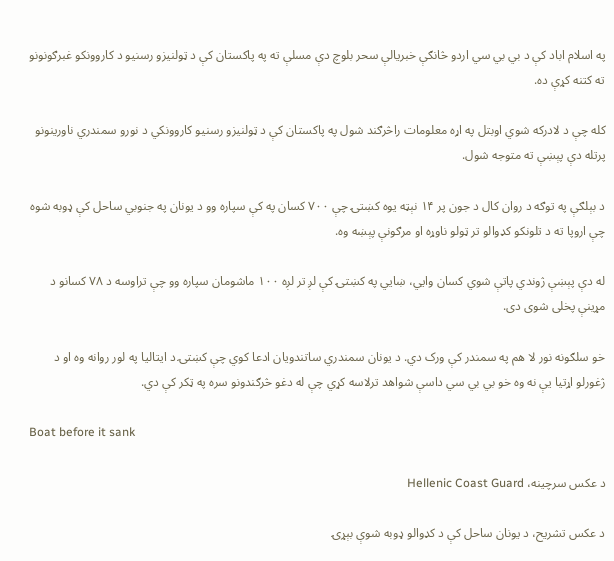په اسلام اباد کې د بي بي سي اردو څانګې خبريالې سحر بلوچ دې مسلې ته په پاکستان کې د ټولنيزو رسنيو د کاروونکو غبرګونونو ته کتنه کړې ده.

کله چې د لادرکه شوي اوبتل په اړه معلومات راڅرګند شول په پاکستان کې د ټولنيزو رسنيو کاروونکي د نورو سمندري ناورينونو پرتله دې پېښې ته متوجه شول.

د بېلګې په توګه د روان کال د جون پر ۱۴ نېټه يوه کښتۍ چې ۷۰۰ کسان په کې سپاره وو د يونان په جنوبي ساحل کې ډوبه شوه چې اروپا ته د تلونکو کډوالو تر ټولو ناوړه او مرګونې پېښه وه.

له دې پېښې ژوندي پاتې شوي کسان وايي، ښايي په کښتۍ کې لږ تر لږه ۱۰۰ ماشومان سپاره وو چې تراوسه د ۷۸ کسانو د مړينې پخلی شوی دی.

خو سلګونه نور لا هم په سمندر کې ورک دي. د يونان سمندري ساتندويان ادعا کوي چې کښتۍ د ايتاليا په لور روانه وه او د ژغورلو اړتیا يې نه وه خو بي بي سي داسې شواهد ترلاسه کړي چې له دغو څرګندونو سره په ټکر کې دي.

Boat before it sank

د عکس سرچینه، Hellenic Coast Guard

د عکس تشریح، د يونان ساحل کې د کډوالو ډوبه شوې بېړۍ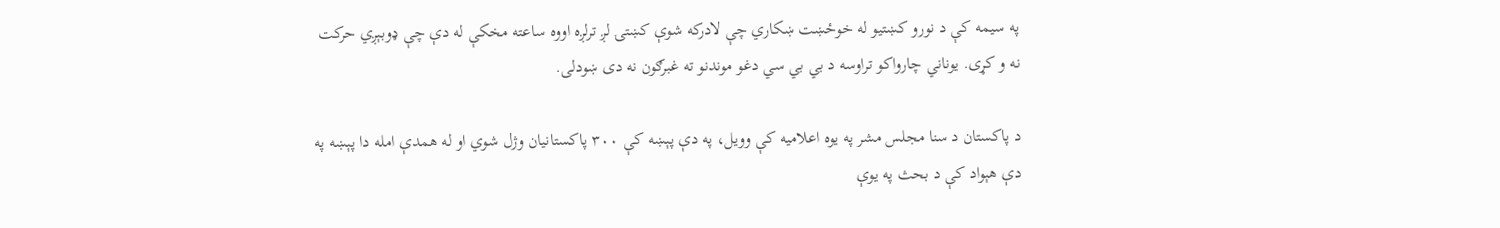په سیمه کې د نورو کښتيو له خوځښت ښکاري چې لادرکه شوې کښتۍ لږ ترلږه اووه ساعته مخکې له دې چې ډوبېږي حرکت نه و کړی. يوناني چارواکو تراوسه د بي بي سي دغو موندنو ته غبرګون نه دی ښودلی.

د پاکستان د سنا مجلس مشر په يوه اعلاميه کې وويل، په دې پېښه کې ۳۰۰ پاکستانيان وژل شوي او له همدې امله دا پېښه په دې هېواد کې د بحث په يوې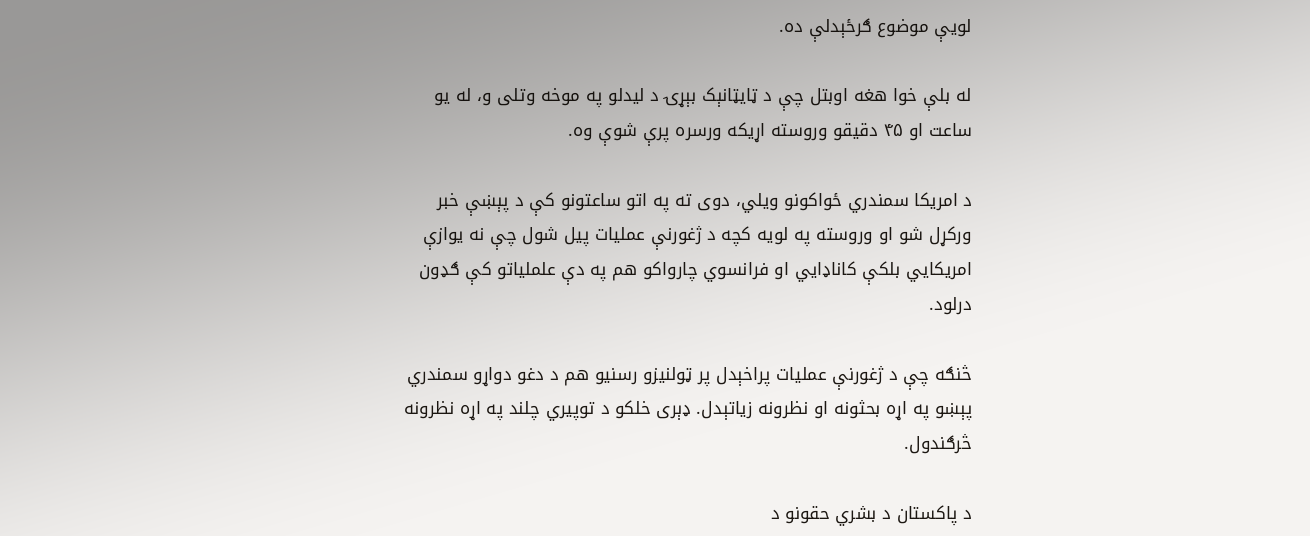لويې موضوع ګرځېدلې ده.

له بلې خوا هغه اوبتل چې د ټايټانېک بېړۍ د ليدلو په موخه وتلی و، له يو ساعت او ۴۵ دقيقو وروسته اړيکه ورسره پرې شوې وه.

د امریکا سمندري ځواکونو ويلي، دوی ته په اتو ساعتونو کې د پېښې خبر ورکړل شو او وروسته په لويه کچه د ژغورنې عمليات پيل شول چې نه يوازې امریکایي بلکې کاناډايي او فرانسوي چارواکو هم په دې علملياتو کې ګډون درلود.

څنګه چې د ژغورنې عمليات پراخېدل پر ټولنيزو رسنيو هم د دغو دواړو سمندري پېښو په اړه بحثونه او نظرونه زياتېدل. ډېری خلکو د توپيري چلند په اړه نظرونه څرګندول.

د پاکستان د بشري حقونو د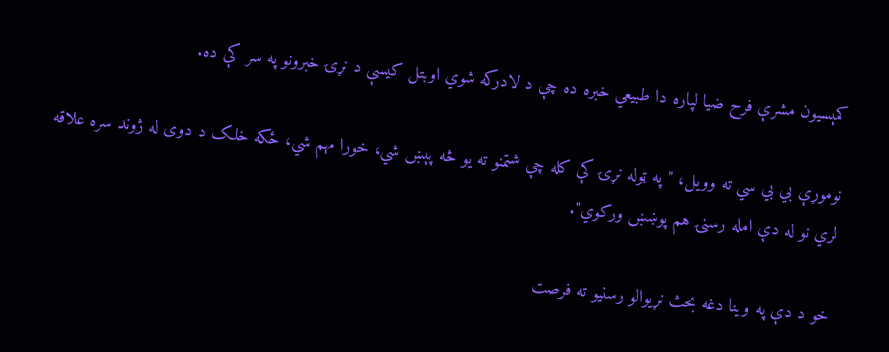کمېسيون مشرې فرح ضيا لپاره دا طبيعي خبره ده چې د لادرکه شوي اوبتل کيسې د نړۍ خبرونو په سر کې ده.

نوموړې بي بي سي ته وويل، "په ټوله نړۍ کې کله چې شتمنو ته يو څه پېښ شي، خورا مهم شي، ځکه خلک د دوی له ژوند سره علاقه لري نو له دې امله رسنۍ هم پوښښ ورکوي".

خو د دې په وينا دغه بحث نړيوالو رسنيو ته فرصت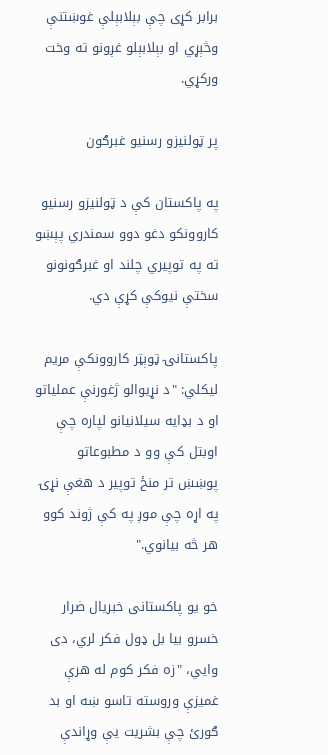برابر کړی چې بېلابېلې غوښتنې وڅېړي او بېلابېلو غږونو ته وخت ورکړي.

پر ټولنيزو رسنيو غبرګون

په پاکستان کې د ټولنيزو رسنيو کاروونکو دغو دوو سمندري پېښو ته په توپيري چلند او غبرګونونو سختې نيوکې کړې دي.

پاکستانۍ ټوېټر کاروونکې مريم ليکلي: "د نړيوالو ژغورنې عملياتو او د بډايه سيلانيانو لپاره چې اوبتل کې وو د مطبوعاتو پوښښ تر منځ توپير د هغې نړۍ په اړه چې موږ په کې ژوند کوو هر څه بيانوي."

خو يو پاکستانی خبريال ضرار خسرو بيا بل ډول فکر لري، دی وايي، "زه فکر کوم له هرې غميزې وروسته تاسو ښه او بد ګورئ چې بشريت يې وړاندې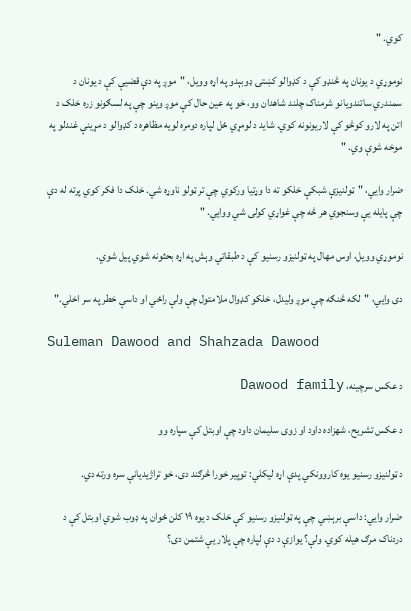کوي. "

نوموړي د يونان په څنډو کې د کډوالو کښتۍ ډوبېدو په اړه وويل، "موږ په دې قضيې کې د يونان د سمندري ساتندويانو شرمناک چلند شاهدان وو، خو په عين حال کې موږ وينو چې په لسګونو زره خلک د اتن په لارو کوڅو کې لاريونونه کوي. شايد د لومړي ځل لپاره دومره لويه مظاهره د کډوالو د مړينې غندلو په موخه شوې وي. "

ضرار وايي، "ټولنيزې شبکې خلکو ته دا وړتيا ورکوي چې تر ټولو ناوړه شي. خلک دا فکر کوي پرته له دې چې پايله يې وسنجوي هر څه چې غواړي کولی شي ووايي. "

نوموړي وويل، اوس مهال په ټولنيزو رسنيو کې د طبقاتي وېش په اړه بحثونه شوي پيل شوي.

دی وايي، "لکه څنګه چې موږ وليدل، خلکو کډوال ملامتول چې ولې راځي او داسې خطر په سر اخلي."

Suleman Dawood and Shahzada Dawood

د عکس سرچینه، Dawood family

د عکس تشریح، شهزاده داود او زوی سليمان داود چې اوبتل کې سپاره وو

د ټولنيزو رسنيو یوه کاروونکي پدې اړه لیکلي: توپیر خورا څرګند دی، خو تراژيديانې سره ورته دي.

ضرار وايي: داسې برېښي چې په ټولنیزو رسنيو کې خلک د یوه ۱۹ کلن ځوان په ډوب شوي اوبتل کې د دردناک مرګ هیله کوي. ولې؟ یوازې د دې لپاره چې پلار یې شتمن دی؟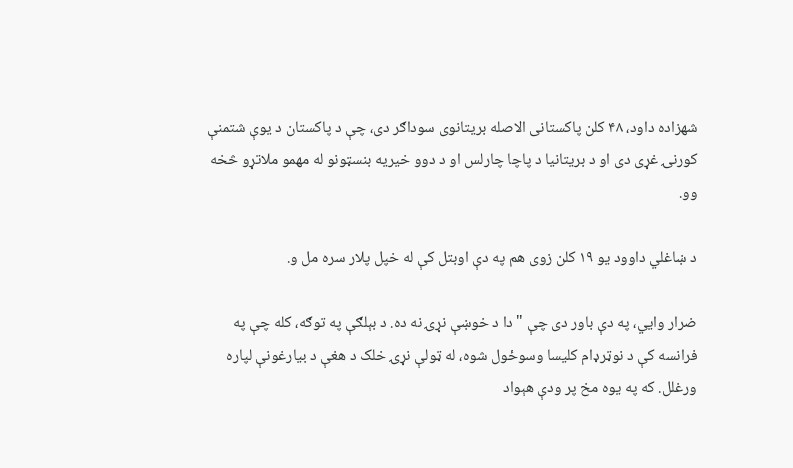شهزاده داود، ۴۸ کلن پاکستانی الاصله بریتانوی سوداګر دی، چې د پاکستان د یوې شتمنې کورنۍ غړی دی او د بریتانیا د پاچا چارلس او د دوو خیریه بنسټونو له مهمو ملاتړو څخه وو.

د ښاغلي داوود یو ۱۹ کلن زوی هم په دې اوبتل کې له خپل پلار سره مل و.

ضرار وايي، په دې باور دی چې "دا د خوښې نړۍ نه ده. د بېلګې په توګه، کله چې په فرانسه کې د نوټرډام کلیسا وسوځول شوه، له ټولې نړۍ خلک د هغې د بیارغونې لپاره ورغلل. که په یوه مخ پر ودې هېواد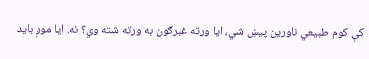کې کوم طبیعي ناورین پیښ شي، ایا ورته غبرګون به ورته شته وي؟ نه. ایا موږ باید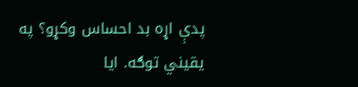پدې اړه بد احساس وکړو؟ په یقیني توګه. ایا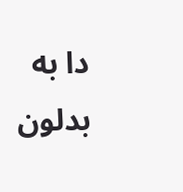دا به بدلون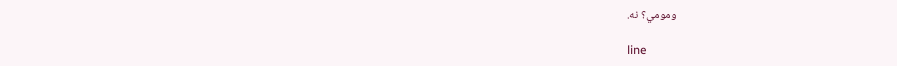ومومي؟ نه.

line